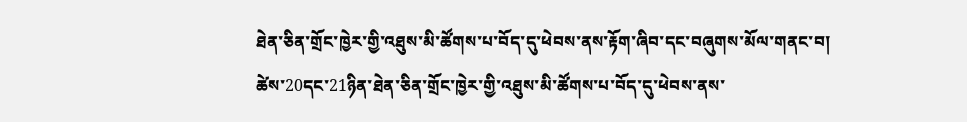ཐེན་ཅིན་གྲོང་ཁྱེར་གྱི་འཐུས་མི་ཚོགས་པ་བོད་དུ་ཕེབས་ནས་རྟོག་ཞིབ་དང་བཞུགས་མོལ་གནང་བ།
ཚེས་20དང་21ཉིན་ཐེན་ཅིན་གྲོང་ཁྱེར་གྱི་འཐུས་མི་ཚོགས་པ་བོད་དུ་ཕེབས་ནས་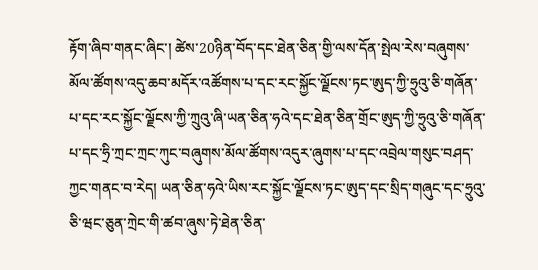རྟོག་ཞིབ་གནང་ཞིང་། ཚེས་20ཉིན་བོད་དང་ཐེན་ཅིན་གྱི་ལས་དོན་སྤེལ་རེས་བཞུགས་མོལ་ཚོགས་འདུ་ཆབ་མདོར་འཚོགས་པ་དང་རང་སྐྱོང་ལྗོངས་ཏང་ཨུད་ཀྱི་ཧྲུའུ་ཅི་གཞོན་པ་དང་རང་སྐྱོང་ལྗོངས་ཀྱི་ཀྲུའུ་ཞི་ཡན་ཅིན་ཧའེ་དང་ཐེན་ཅིན་གྲོང་ཨུད་ཀྱི་ཧྲུའུ་ཅི་གཞོན་པ་དང་ཧྲི་ཀྲང་ཀྲང་ཀུང་བཞུགས་མོལ་ཚོགས་འདུར་ཞུགས་པ་དང་འབྲེལ་གསུང་བཤད་ཀྱང་གནང་བ་རེད། ཡན་ཅིན་ཧའེ་ཡིས་རང་སྐྱོང་ལྗོངས་ཏང་ཨུད་དང་སྲིད་གཞུང་དང་ཧྲུའུ་ཅི་ཝང་ཅུན་ཀྲེང་གི་ཚབ་ཞུས་ཏེ་ཐེན་ཅིན་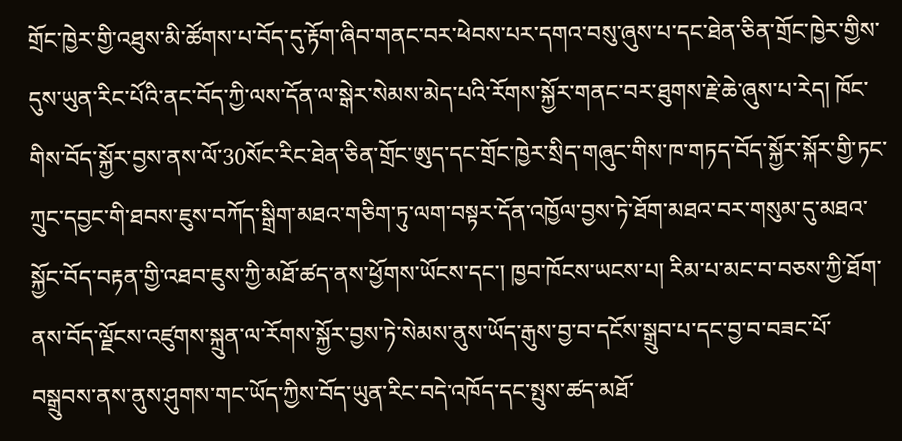གྲོང་ཁྱེར་གྱི་འཐུས་མི་ཚོགས་པ་བོད་དུ་རྟོག་ཞིབ་གནང་བར་ཕེབས་པར་དགའ་བསུ་ཞུས་པ་དང་ཐེན་ཅིན་གྲོང་ཁྱེར་གྱིས་དུས་ཡུན་རིང་པོའི་ནང་བོད་ཀྱི་ལས་དོན་ལ་སྒེར་སེམས་མེད་པའི་རོགས་སྐྱོར་གནང་བར་ཐུགས་རྗེ་ཆེ་ཞུས་པ་རེད། ཁོང་གིས་བོད་སྐྱོར་བྱས་ནས་ལོ་30སོང་རིང་ཐེན་ཅིན་གྲོང་ཨུད་དང་གྲོང་ཁྱེར་སྲིད་གཞུང་གིས་ཁ་གཏད་བོད་སྐྱོར་སྐོར་གྱི་ཏང་ཀྲུང་དབྱང་གི་ཐབས་ཇུས་བཀོད་སྒྲིག་མཐའ་གཅིག་ཏུ་ལག་བསྟར་དོན་འཁྱོལ་བྱས་ཏེ་ཐོག་མཐའ་བར་གསུམ་དུ་མཐའ་སྐྱོང་བོད་བརྟན་གྱི་འཐབ་ཇུས་ཀྱི་མཐོ་ཚད་ནས་ཕྱོགས་ཡོངས་དང་། ཁྱབ་ཁོངས་ཡངས་པ། རིམ་པ་མང་བ་བཅས་ཀྱི་ཐོག་ནས་བོད་ལྗོངས་འཛུགས་སྐྲུན་ལ་རོགས་སྐྱོར་བྱས་ཏེ་སེམས་ནུས་ཡོད་རྒུས་བྱ་བ་དངོས་སྒྲུབ་པ་དང་བྱ་བ་བཟང་པོ་བསྒྲུབས་ནས་ནུས་ཤུགས་གང་ཡོད་ཀྱིས་བོད་ཡུན་རིང་བདེ་འཁོད་དང་སྤུས་ཚད་མཐོ་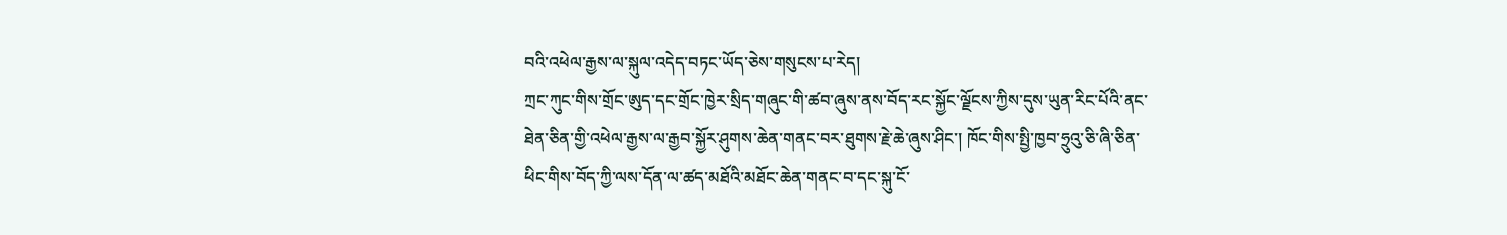བའི་འཕེལ་རྒྱས་ལ་སྐུལ་འདེད་བཏང་ཡོད་ཅེས་གསུངས་པ་རེད།
ཀྲང་ཀུང་གིས་གྲོང་ཨུད་དང་གྲོང་ཁྱེར་སྲིད་གཞུང་གི་ཚབ་ཞུས་ནས་བོད་རང་སྐྱོང་ལྗོངས་ཀྱིས་དུས་ཡུན་རིང་པོའི་ནང་ཐེན་ཅིན་གྱི་འཕེལ་རྒྱས་ལ་རྒྱབ་སྐྱོར་ཤུགས་ཆེན་གནང་བར་ཐུགས་རྗེ་ཆེ་ཞུས་ཤིང་། ཁོང་གིས་སྤྱི་ཁྱབ་ཧྲུའུ་ཅི་ཞི་ཅིན་ཕིང་གིས་བོད་ཀྱི་ལས་དོན་ལ་ཚད་མཐོའི་མཐོང་ཆེན་གནང་བ་དང་སྐུ་ངོ་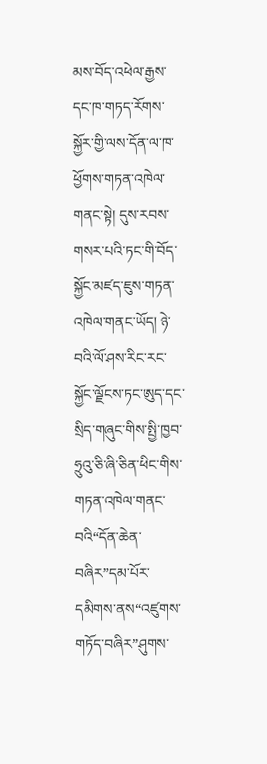མས་བོད་འཕེལ་རྒྱས་དང་ཁ་གཏད་རོགས་སྐྱོར་གྱི་ལས་དོན་ལ་ཁ་ཕྱོགས་གཏན་འཁེལ་གནང་སྟེ། དུས་རབས་གསར་པའི་ཏང་གི་བོད་སྐྱོང་མཛད་ཇུས་གཏན་འཁེལ་གནང་ཡོད། ཉེ་བའི་ལོ་ཤས་རིང་རང་སྐྱོང་ལྗོངས་ཏང་ཨུད་དང་སྲིད་གཞུང་གིས་སྤྱི་ཁྱབ་ཧྲུའུ་ཅི་ཞི་ཅིན་ཕིང་གིས་གཏན་འཁེལ་གནང་བའི“དོན་ཆེན་བཞིར”དམ་པོར་དམིགས་ནས“འཛུགས་གཏོད་བཞིར”ཤུགས་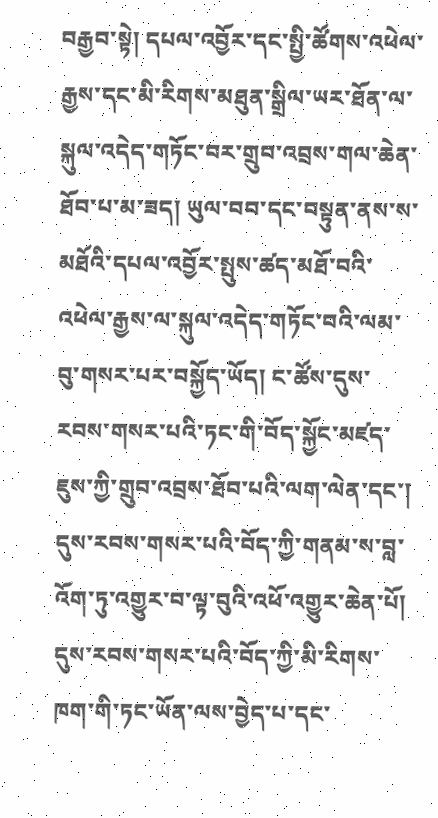བརྒྱབ་སྟེ། དཔལ་འབྱོར་དང་སྤྱི་ཚོགས་འཕེལ་རྒྱས་དང་མི་རིགས་མཐུན་སྒྲིལ་ཡར་ཐོན་ལ་སྐུལ་འདེད་གཏོང་བར་གྲུབ་འབྲས་གལ་ཆེན་ཐོབ་པ་མ་ཟད། ཡུལ་བབ་དང་བསྟུན་ནས་ས་མཐོའི་དཔལ་འབྱོར་སྤུས་ཚད་མཐོ་བའི་འཕེལ་རྒྱས་ལ་སྐུལ་འདེད་གཏོང་བའི་ལམ་བུ་གསར་པར་བསྐྱོད་ཡོད། ང་ཚོས་དུས་རབས་གསར་པའི་ཏང་གི་བོད་སྐྱོང་མཛད་ཇུས་ཀྱི་གྲུབ་འབྲས་ཐོབ་པའི་ལག་ལེན་དང་། དུས་རབས་གསར་པའི་བོད་ཀྱི་གནམ་ས་བླ་འོག་ཏུ་འགྱུར་བ་ལྟ་བུའི་འཕོ་འགྱུར་ཆེན་པོ། དུས་རབས་གསར་པའི་བོད་ཀྱི་མི་རིགས་ཁག་གི་ཏང་ཡོན་ལས་བྱེད་པ་དང་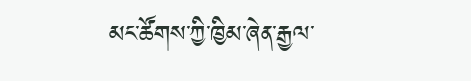མང་ཚོགས་ཀྱི་ཁྱིམ་ཞེན་རྒྱལ་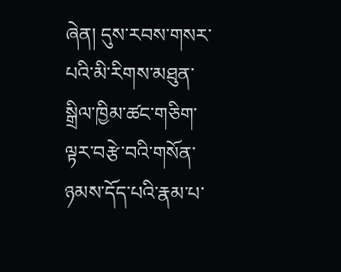ཞེན། དུས་རབས་གསར་པའི་མི་རིགས་མཐུན་སྒྲིལ་ཁྱིམ་ཚང་གཅིག་ལྟར་བརྩེ་བའི་གསོན་ཉམས་དོད་པའི་རྣམ་པ་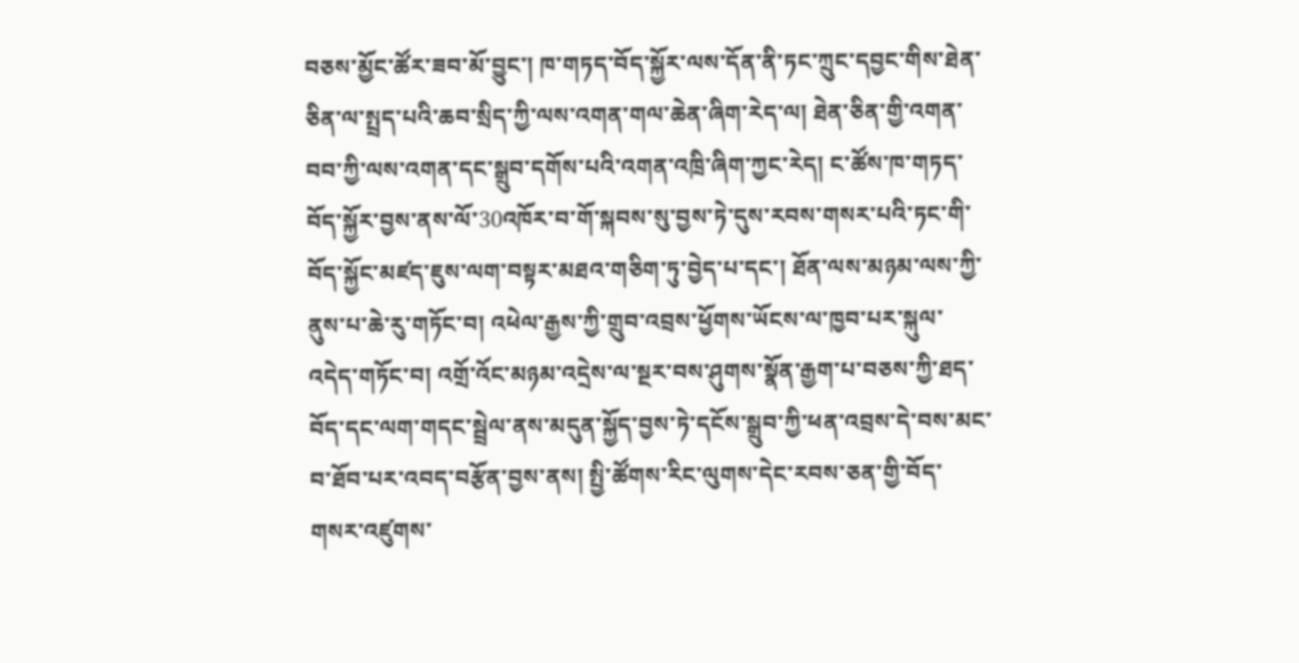བཅས་མྱོང་ཚོར་ཟབ་མོ་བྱུང་། ཁ་གཏད་བོད་སྐྱོར་ལས་དོན་ནི་ཏང་ཀྲུང་དབྱང་གིས་ཐེན་ཅིན་ལ་སྤྲད་པའི་ཆབ་སྲིད་ཀྱི་ལས་འགན་གལ་ཆེན་ཞིག་རེད་ལ། ཐེན་ཅིན་གྱི་འགན་བབ་ཀྱི་ལས་འགན་དང་སྒྲུབ་དགོས་པའི་འགན་འཁྲི་ཞིག་ཀྱང་རེད། ང་ཚོས་ཁ་གཏད་བོད་སྐྱོར་བྱས་ནས་ལོ་30འཁོར་བ་གོ་སྐབས་སུ་བྱས་ཏེ་དུས་རབས་གསར་པའི་ཏང་གི་བོད་སྐྱོང་མཛད་ཇུས་ལག་བསྟར་མཐའ་གཅིག་ཏུ་བྱེད་པ་དང་། ཐོན་ལས་མཉམ་ལས་ཀྱི་ནུས་པ་ཆེ་རུ་གཏོང་བ། འཕེལ་རྒྱས་ཀྱི་གྲུབ་འབྲས་ཕྱོགས་ཡོངས་ལ་ཁྱབ་པར་སྐུལ་འདེད་གཏོང་བ། འགྲོ་འོང་མཉམ་འདྲེས་ལ་སྔར་བས་ཤུགས་སྣོན་རྒྱག་པ་བཅས་ཀྱི་ཐད་བོད་དང་ལག་གདང་སྦྲེལ་ནས་མདུན་སྐྱོད་བྱས་ཏེ་དངོས་སྒྲུབ་ཀྱི་ཕན་འབྲས་དེ་བས་མང་བ་ཐོབ་པར་འབད་བརྩོན་བྱས་ནས། སྤྱི་ཚོགས་རིང་ལུགས་དེང་རབས་ཅན་གྱི་བོད་གསར་འཛུགས་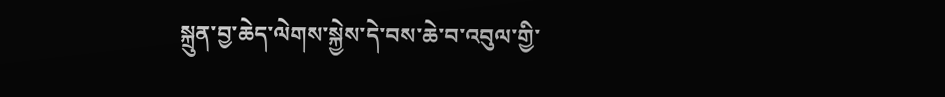སྐྲུན་བྱ་ཆེད་ལེགས་སྐྱེས་དེ་བས་ཆེ་བ་འབུལ་གྱི་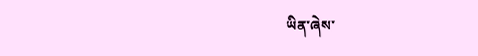ཡིན་ཞེས་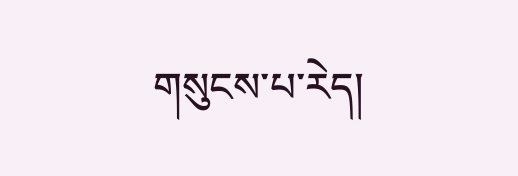གསུངས་པ་རེད།